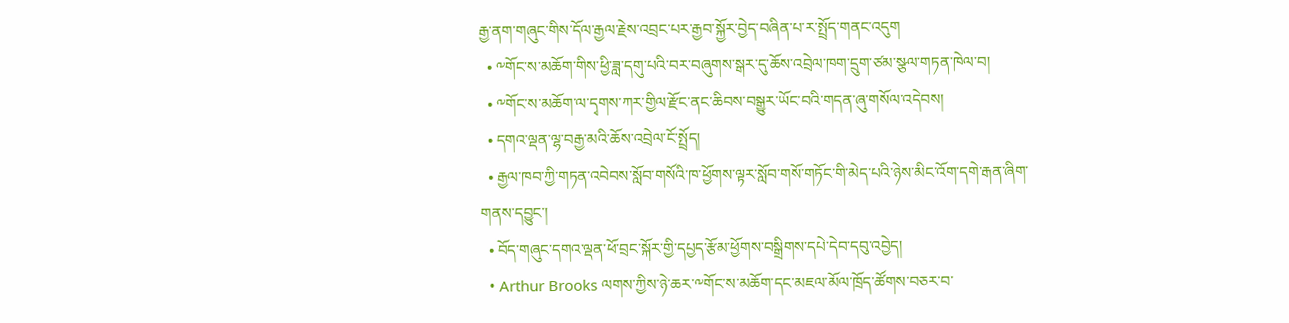རྒྱ་ནག་གཞུང་གིས་དོལ་རྒྱལ་རྗེས་འབྲང་པར་རྒྱབ་སྐྱོར་བྱེད་བཞིན་པ་ར་སྤྲོད་གནང་འདུག
  • ༸གོང་ས་མཆོག་གིས་ཕྱི་ཟླ་དགུ་པའི་བར་བཞུགས་སྒར་དུ་ཆོས་འབྲེལ་ཁག་དྲུག་ཙམ་སྩལ་གཏན་ཁེལ་བ།
  • ༸གོང་ས་མཆོག་ལ་དྭགས་ཀར་གྱིལ་རྫོང་ནང་ཆིབས་བསྒྱུར་ཡོང་བའི་གདན་ཞུ་གསོལ་འདེབས།
  • དགའ་ལྡན་ལྷ་བརྒྱ་མའི་ཆོས་འབྲེལ་ངོ་སྤྲོད།
  • རྒྱལ་ཁབ་ཀྱི་གཏན་འབེབས་སློབ་གསོའི་ཁ་ཕྱོགས་ལྟར་སློབ་གསོ་གཏོང་གི་མེད་པའི་ཉེས་མིང་འོག་དགེ་རྒན་ཞིག་གནས་དབྱུང་།
  • བོད་གཞུང་དགའ་ལྡན་ཕོ་བྲང་སྐོར་གྱི་དཔྱད་རྩོམ་ཕྱོགས་བསྒྲིགས་དཔེ་དེབ་དབུ་འབྱེད།
  • Arthur Brooks ལགས་ཀྱིས་ཉེ་ཆར་༸གོང་ས་མཆོག་དང་མཇལ་མོལ་ཁྲོད་ཚོགས་བཅར་བ་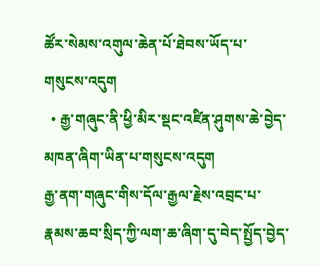ཚོར་སེམས་འགུལ་ཆེན་པོ་ཐེབས་ཡོད་པ་གསུངས་འདུག
  • རྒྱ་གཞུང་ནི་ཕྱི་མིར་སྡང་འཛིན་ཤུགས་ཆེ་བྱེད་མཁན་ཞིག་ཡིན་པ་གསུངས་འདུག
རྒྱ་ནག་གཞུང་གིས་དོལ་རྒྱལ་རྗེས་འབྲང་པ་རྣམས་ཆབ་སྲིད་ཀྱི་ལག་ཆ་ཞིག་དུ་བེད་སྤྱོད་བྱེད་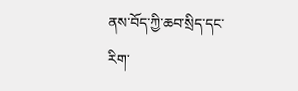ནས་བོད་ཀྱི་ཆབ་སྲིད་དང་རིག་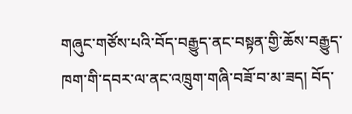གཞུང་གཙོས་པའི་བོད་བརྒྱུད་ནང་བསྟན་གྱི་ཆོས་བརྒྱུད་ཁག་གི་དབར་ལ་ནང་འཁྲུག་གཞི་བཟོ་བ་མ་ཟད། བོད་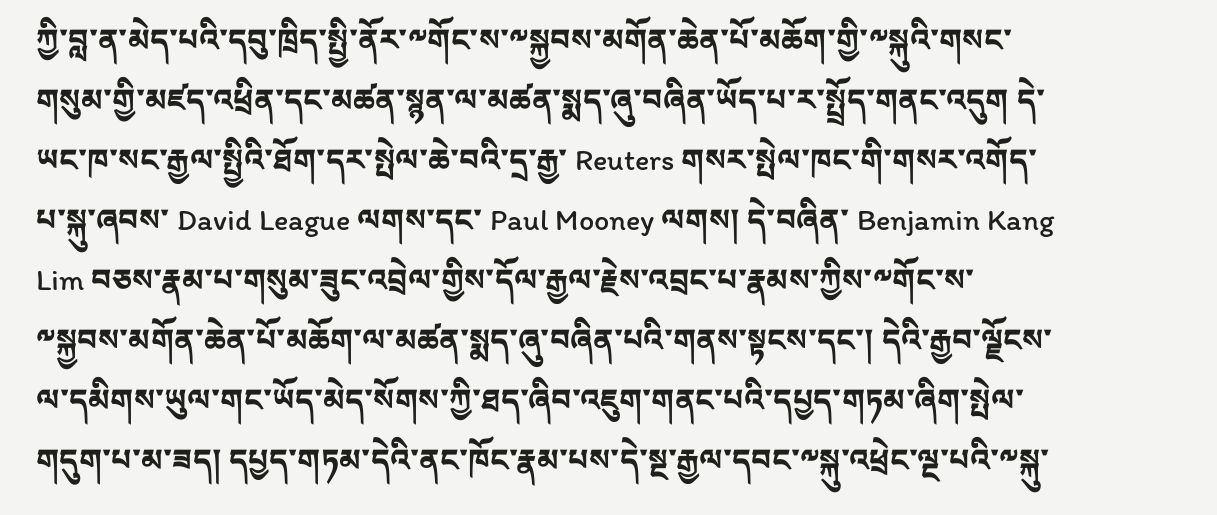ཀྱི་བླ་ན་མེད་པའི་དབུ་ཁྲིད་སྤྱི་ནོར་༸གོང་ས་༸སྐྱབས་མགོན་ཆེན་པོ་མཆོག་གྱི་༸སྐུའི་གསང་གསུམ་གྱི་མཛད་འཕྲིན་དང་མཚན་སྙན་ལ་མཚན་སྨད་ཞུ་བཞིན་ཡོད་པ་ར་སྤྲོད་གནང་འདུག དེ་ཡང་ཁ་སང་རྒྱལ་སྤྱིའི་ཐོག་དར་སྤེལ་ཆེ་བའི་དྲ་རྒྱ་ Reuters གསར་སྤེལ་ཁང་གི་གསར་འགོད་པ་སྐུ་ཞབས་ David League ལགས་དང་ Paul Mooney ལགས། དེ་བཞིན་ Benjamin Kang Lim བཅས་རྣམ་པ་གསུམ་ཟུང་འབྲེལ་གྱིས་དོལ་རྒྱལ་རྗེས་འབྲང་པ་རྣམས་ཀྱིས་༸གོང་ས་༸སྐྱབས་མགོན་ཆེན་པོ་མཆོག་ལ་མཚན་སྨད་ཞུ་བཞིན་པའི་གནས་སྟངས་དང་། དེའི་རྒྱབ་ལྗོངས་ལ་དམིགས་ཡུལ་གང་ཡོད་མེད་སོགས་ཀྱི་ཐད་ཞིབ་འཇུག་གནང་པའི་དཔྱད་གཏམ་ཞིག་སྤེལ་གདུག་པ་མ་ཟད། དཔྱད་གཏམ་དེའི་ནང་ཁོང་རྣམ་པས་དེ་སྔ་རྒྱལ་དབང་༸སྐུ་འཕྲེང་ལྔ་པའི་༸སྐུ་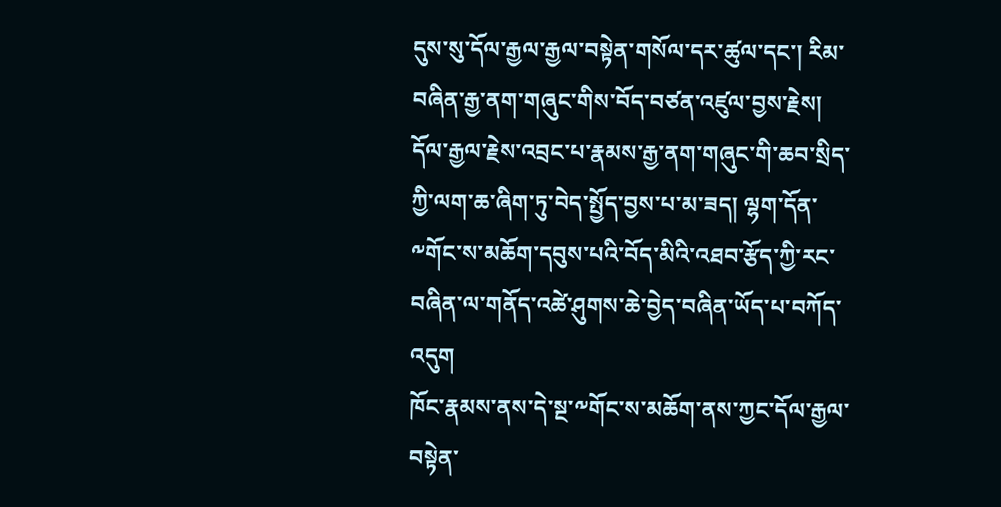དུས་སུ་དོལ་རྒྱལ་རྒྱལ་བསྟེན་གསོལ་དར་ཚུལ་དང་། རིམ་བཞིན་རྒྱ་ནག་གཞུང་གིས་བོད་བཙན་འཛུལ་བྱས་རྗེས། དོལ་རྒྱལ་རྗེས་འབྲང་པ་རྣམས་རྒྱ་ནག་གཞུང་གི་ཆབ་སྲིད་ཀྱི་ལག་ཆ་ཞིག་ཏུ་བེད་སྤྱོད་བྱས་པ་མ་ཟད། ལྷག་དོན་༸གོང་ས་མཆོག་དབུས་པའི་བོད་མིའི་འཐབ་རྩོད་ཀྱི་རང་བཞིན་ལ་གནོད་འཚེ་ཤུགས་ཆེ་བྱེད་བཞིན་ཡོད་པ་བཀོད་འདུག
ཁོང་རྣམས་ནས་དེ་སྔ་༸གོང་ས་མཆོག་ནས་ཀྱང་དོལ་རྒྱལ་བསྟེན་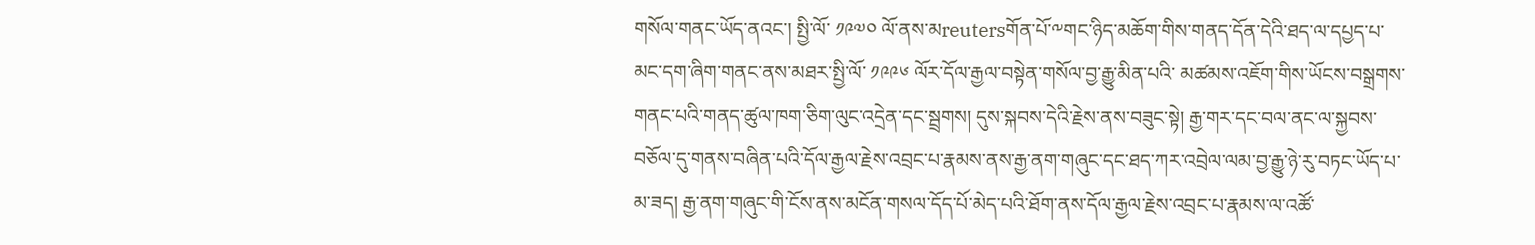གསོལ་གནང་ཡོད་ནའང་། སྤྱི་ལོ་ ༡༩༧༠ ལོ་ནས་མreutersགོན་པོ་༸གང་ཉིད་མཆོག་གིས་གནད་དོན་དེའི་ཐད་ལ་དཔྱད་པ་མང་དག་ཞིག་གནང་ནས་མཐར་སྤྱི་ལོ་ ༡༩༩༦ ལོར་དོལ་རྒྱལ་བསྟེན་གསོལ་བྱ་རྒྱུ་མིན་པའི་ མཚམས་འཇོག་གིས་ཡོངས་བསྒྲགས་གནང་པའི་གནད་ཚུལ་ཁག་ཅིག་ལུང་འདྲེན་དང་སྦྲགས། དུས་སྐབས་དེའི་རྗེས་ནས་བཟུང་སྟེ། རྒྱ་གར་དང་བལ་ནང་ལ་སྐྱབས་བཅོལ་དུ་གནས་བཞིན་པའི་དོལ་རྒྱལ་རྗེས་འབྲང་པ་རྣམས་ནས་རྒྱ་ནག་གཞུང་དང་ཐད་ཀར་འབྲེལ་ལམ་བྱ་རྒྱུ་ཉེ་རུ་བཏང་ཡོད་པ་མ་ཟད། རྒྱ་ནག་གཞུང་གི་ངོས་ནས་མངོན་གསལ་དོད་པོ་མེད་པའི་ཐོག་ནས་དོལ་རྒྱལ་རྗེས་འབྲང་པ་རྣམས་ལ་འཚོ་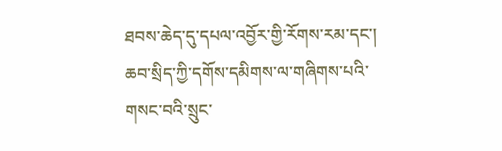ཐབས་ཆེད་དུ་དཔལ་འབྱོར་གྱི་རོགས་རམ་དང་། ཆབ་སྲིད་ཀྱི་དགོས་དམིགས་ལ་གཞིགས་པའི་གསང་བའི་སྲུང་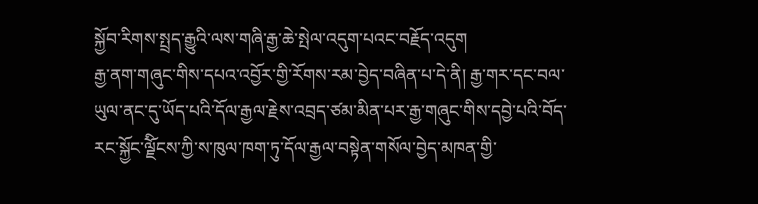སྐྱོབ་རིགས་སྤྲད་རྒྱུའི་ལས་གཞི་རྒྱ་ཆེ་སྤེལ་འདུག་པའང་བརྗོད་འདུག
རྒྱ་ནག་གཞུང་གིས་དཔའ་འབྱོར་གྱི་རོགས་རམ་བྱེད་བཞིན་པ་དེ་ནི། རྒྱ་གར་དང་བལ་ཡུལ་ནང་དུ་ཡོད་པའི་དོལ་རྒྱལ་རྗེས་འབྲད་ཙམ་མིན་པར་རྒྱ་གཞུང་གིས་དབྱེ་པའི་བོད་རང་སྐྱོང་ལྗོིངས་ཀྱི་ས་ཁུལ་ཁག་ཏུ་དོལ་རྒྱལ་བསྟེན་གསོལ་བྱེད་མཁན་གྱི་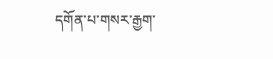དགོན་པ་གསར་རྒྱག་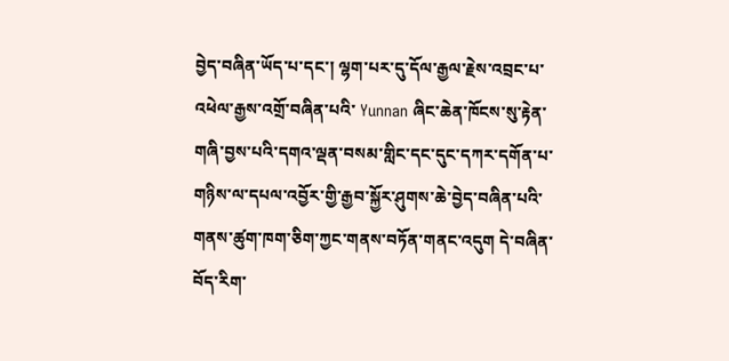བྱེད་བཞིན་ཡོད་པ་དང་། ལྷག་པར་དུ་དོལ་རྒྱལ་རྗེས་འབྲང་པ་འཕེལ་རྒྱས་འགྲོ་བཞིན་པའི་ Yunnan ཞིང་ཆེན་ཁོངས་སུ་རྟེན་གཞི་བྱས་པའི་དགའ་ལྡན་བསམ་གླིང་དང་དུང་དཀར་དགོན་པ་གཉིས་ལ་དཔལ་འབྱོར་གྱི་རྒྱབ་སྐྱོར་ཤུགས་ཆེ་བྱེད་བཞིན་པའི་གནས་ཚུག་ཁག་ཅིག་ཀྱང་གནས་བཏོན་གནང་འདུག དེ་བཞིན་བོད་རིག་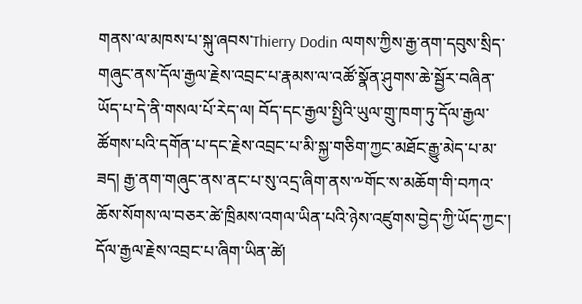གནས་ལ་མཁས་པ་སྐུ་ཞབས་Thierry Dodin ལགས་ཀྱིས་རྒྱ་ནག་དབུས་སྲིད་གཞུང་ནས་དོལ་རྒྱལ་རྗེས་འབྲང་པ་རྣམས་ལ་འཚོ་སྣོན་ཤུགས་ཆེ་སྦྱོར་བཞིན་ཡོད་པ་དེ་ནི་གསལ་པོ་རེད་ལ། བོད་དང་རྒྱལ་སྤྱིའི་ཡུལ་གྲུ་ཁག་ཏུ་དོལ་རྒྱལ་ཚོགས་པའི་དགོན་པ་དང་རྗེས་འབྲང་པ་མི་སྐྱ་གཅིག་ཀྱང་མཐོང་རྒྱུ་མེད་པ་མ་ཟད། རྒྱ་ནག་གཞུང་ནས་ནང་པ་སུ་འདྲ་ཞིག་ནས་༸གོང་ས་མཆོག་གི་བཀའ་ཆོས་སོགས་ལ་བཅར་ཚེ་ཁྲིམས་འགལ་ཡིན་པའི་ཉེས་འཛུགས་བྱེད་ཀྱི་ཡོད་ཀྱང་། དོལ་རྒྱལ་རྗེས་འབྲང་པ་ཞིག་ཡིན་ཚེ།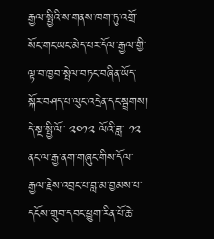རྒྱལ་སྤྱིའི་ས་གནས་ཁག་ཏུ་འགྲོ་སོང་གང་ཡང་མེད་པར་དོལ་རྒྱལ་གྱི་ལྟ་བ་ཁྱབ་སྤེལ་བཏང་བཞིན་ཡོད་སྐོར་བཤད་པ་ལུང་འདྲེན་དང་སྦྲགས། དེ་སྔ་སྤྱི་ལོ་ ༢༠༡༢ ལོའི་ཟླ་ ༡༢ ནང་ལ་རྒྱ་ནག་གཞུང་གིས་དོལ་རྒྱལ་རྗེས་འབྲང་པ་བླ་མ་བྱམས་པ་དངོས་གྲུབ་དབང་ཕྱུག་རིན་པོ་ཆེ་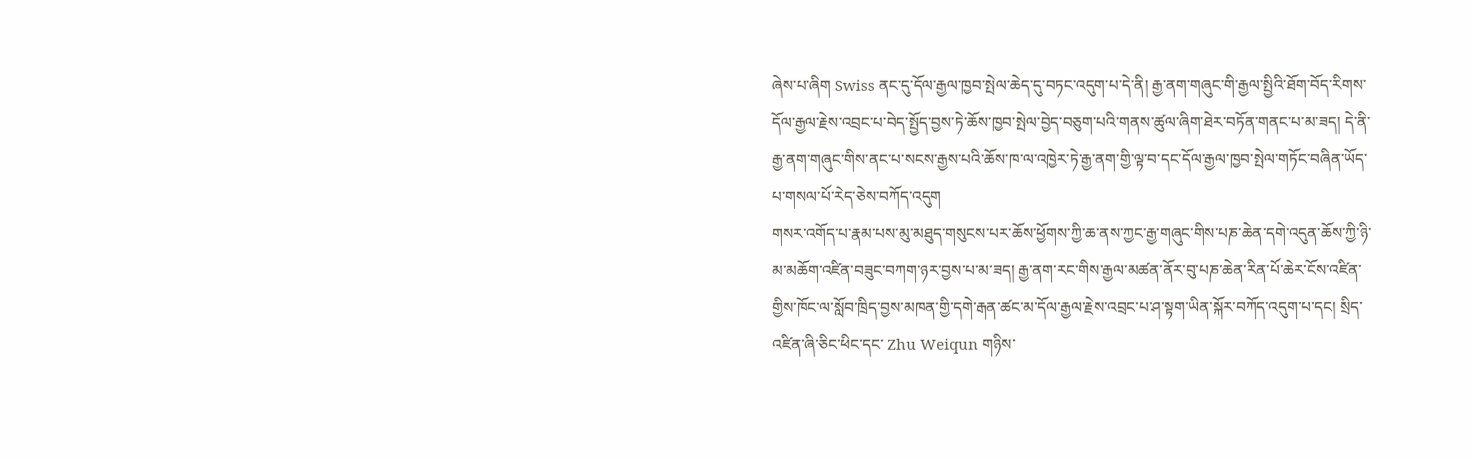ཞེས་པ་ཞིག Swiss ནང་དུ་དོལ་རྒྱལ་ཁྱབ་སྤེལ་ཆེད་དུ་བཏང་འདུག་པ་དེ་ནི། རྒྱ་ནག་གཞུང་གི་རྒྱལ་སྤྱིའི་ཐོག་བོད་རིགས་དོལ་རྒྱལ་རྗེས་འབྲང་པ་བེད་སྤྱོད་བྱས་ཏེ་ཆོས་ཁྱབ་སྤེལ་བྱེད་བཅུག་པའི་གནས་ཚུལ་ཞིག་ཐེར་བཏོན་གནང་པ་མ་ཟད། དེ་ནི་རྒྱ་ནག་གཞུང་གིས་ནང་པ་སངས་རྒྱས་པའི་ཆོས་ཁ་ལ་འཁྱེར་ཏེ་རྒྱ་ནག་གྱི་ལྟ་བ་དང་དོལ་རྒྱལ་ཁྱབ་སྤེལ་གཏོང་བཞིན་ཡོད་པ་གསལ་པོ་རེད་ཅེས་བཀོད་འདུག
གསར་འགོད་པ་རྣམ་པས་མུ་མཐུད་གསུངས་པར་ཆོས་ཕྱོགས་ཀྱི་ཆ་ནས་ཀྱང་རྒྱ་གཞུང་གིས་པཎ་ཆེན་དགེ་འདུན་ཆོས་ཀྱི་ཉི་མ་མཆོག་འཛིན་བཟུང་བཀག་ཉར་བྱས་པ་མ་ཟད། རྒྱ་ནག་རང་གིས་རྒྱལ་མཚན་ནོར་བུ་པཎ་ཆེན་རིན་པོ་ཆེར་ངོས་འཛིན་གྱིས་ཁོང་ལ་སློབ་ཁྲིད་བྱས་མཁན་གྱི་དགེ་རྒན་ཚང་མ་དོལ་རྒྱལ་རྗེས་འབྲང་པ་ཤ་སྟག་ཡིན་སྐོར་བཀོད་འདུག་པ་དང། སྲིད་འཛིན་ཞི་ཅིང་ཕིང་དང་ Zhu Weiqun གཉིས་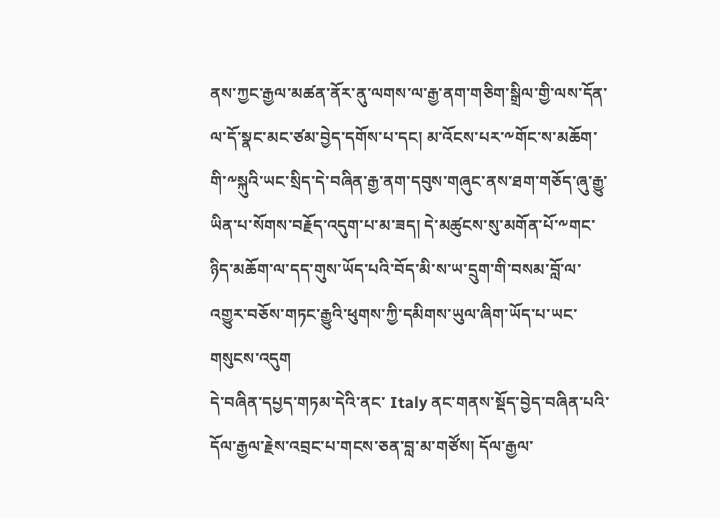ནས་ཀྱང་རྒྱལ་མཚན་ནོར་ནུ་ལགས་ལ་རྒྱ་ནག་གཅིག་སྒྲིལ་གྱི་ལས་དོན་ལ་དོ་སྣང་མང་ཙམ་བྱེད་དགོས་པ་དང། མ་འོངས་པར་༸གོང་ས་མཆོག་གི་༸སྐུའི་ཡང་སྲིད་དེ་བཞིན་རྒྱ་ནག་དབུས་གཞུང་ནས་ཐག་གཅོད་ཞུ་རྒྱུ་ཡིན་པ་སོགས་བརྗོད་འདུག་པ་མ་ཟད། དེ་མཚུངས་སུ་མགོན་པོ་༸གང་ཉིད་མཆོག་ལ་དད་གུས་ཡོད་པའི་བོད་མི་ས་ཡ་དྲུག་གི་བསམ་བློ་ལ་འགྱུར་བཅོས་གཏང་རྒྱུའི་ཕུགས་ཀྱི་དམིགས་ཡུལ་ཞིག་ཡོད་པ་ཡང་གསུངས་འདུག
དེ་བཞིན་དཔྱད་གཏམ་དེའི་ནང་ Italy ནང་གནས་སྡོད་བྱེད་བཞིན་པའི་དོལ་རྒྱལ་རྗེས་འབྲང་པ་གངས་ཅན་བླ་མ་གཙོས། དོལ་རྒྱལ་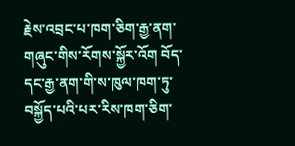རྗེས་འབྲང་པ་ཁག་ཅིག་རྒྱ་ནག་གཞུང་གིས་རོགས་སྐྱོར་འོག བོད་དང་རྒྱ་ནག་གི་ས་ཁུལ་ཁག་ཏུ་བསྐྱོད་པའི་པར་རིས་ཁག་ཅིག་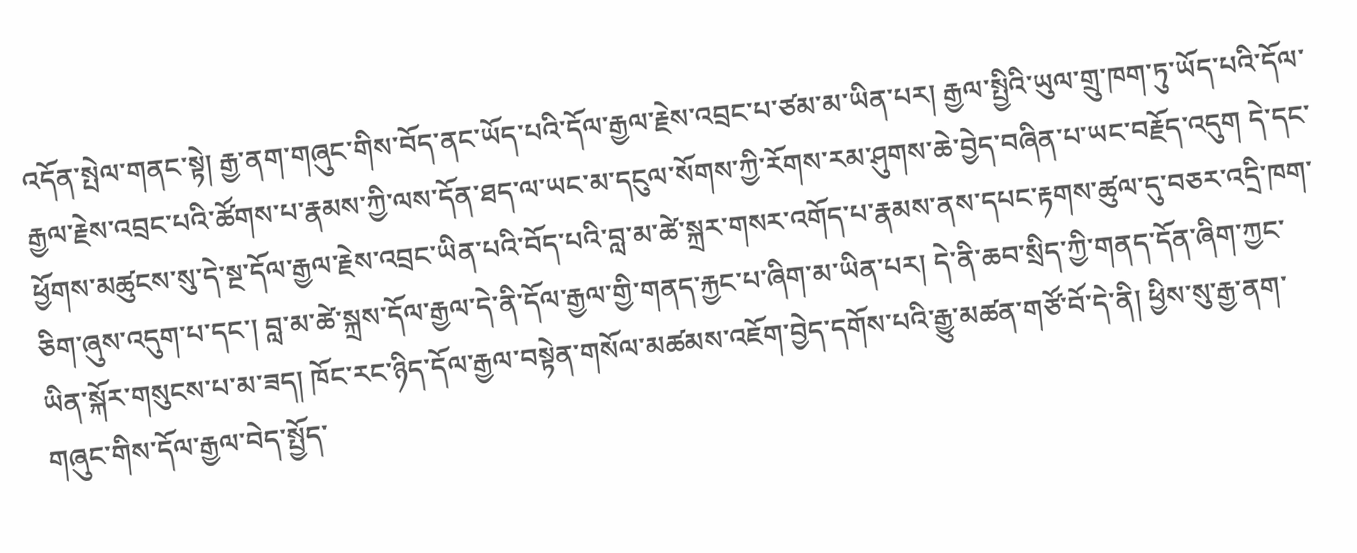འདོན་སྤེལ་གནང་སྟེ། རྒྱ་ནག་གཞུང་གིས་བོད་ནང་ཡོད་པའི་དོལ་རྒྱལ་རྗེས་འབྲང་པ་ཙམ་མ་ཡིན་པར། རྒྱལ་སྤྱིའི་ཡུལ་གྲུ་ཁག་ཏུ་ཡོད་པའི་དོལ་རྒྱལ་རྗེས་འབྲང་པའི་ཚོགས་པ་རྣམས་ཀྱི་ལས་དོན་ཐད་ལ་ཡང་མ་དངུལ་སོགས་ཀྱི་རོགས་རམ་ཤུགས་ཆེ་བྱེད་བཞིན་པ་ཡང་བརྗོད་འདུག དེ་དང་ཕྱོགས་མཚུངས་སུ་དེ་སྔ་དོལ་རྒྱལ་རྗེས་འབྲང་ཡིན་པའི་བོད་པའི་བླ་མ་ཚེ་སྐྲར་གསར་འགོད་པ་རྣམས་ནས་དཔང་རྟགས་ཚུལ་དུ་བཅར་འདྲི་ཁག་ཅིག་ཞུས་འདུག་པ་དང་། བླ་མ་ཚེ་སྐྲས་དོལ་རྒྱལ་དེ་ནི་དོལ་རྒྱལ་གྱི་གནད་རྐྱང་པ་ཞིག་མ་ཡིན་པར། དེ་ནི་ཆབ་སྲིད་ཀྱི་གནད་དོན་ཞིག་ཀྱང་ཡིན་སྐོར་གསུངས་པ་མ་ཟད། ཁོང་རང་ཉིད་དོལ་རྒྱལ་བསྟེན་གསོལ་མཚམས་འཇོག་བྱེད་དགོས་པའི་རྒྱུ་མཚན་གཙོ་བོ་དེ་ནི། ཕྱིས་སུ་རྒྱ་ནག་གཞུང་གིས་དོལ་རྒྱལ་བེད་སྤྱོད་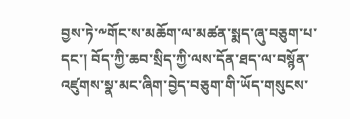བྱས་ཏེ་༸གོང་ས་མཆོག་ལ་མཚན་སྨད་ཞུ་བཅུག་པ་དང་། བོད་ཀྱི་ཆབ་སྲིད་ཀྱི་ལས་དོན་ཐད་ལ་བསྙོན་འཛུགས་སྣ་མང་ཞིག་བྱེད་བཅུག་གི་ཡོད་གསུངས་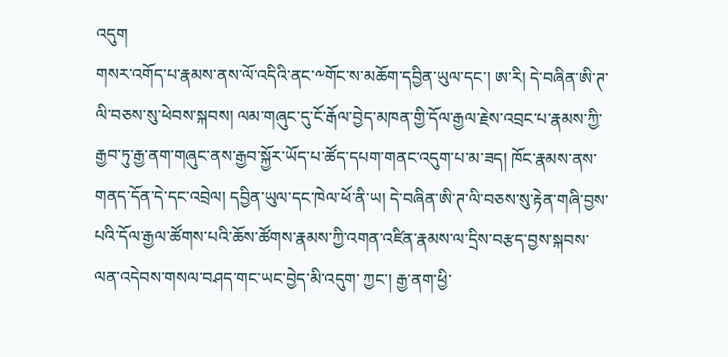འདུག
གསར་འགོད་པ་རྣམས་ནས་ལོ་འདིའི་ནང་༸གོང་ས་མཆོག་དབྱིན་ཡུལ་དང་། ཨ་རི། དེ་བཞིན་ཨི་ཊ་ལི་བཅས་སུ་ཕེབས་སྐབས། ལམ་གཞུང་དུ་ངོ་རྒོལ་བྱེད་མཁན་གྱི་དོལ་རྒྱལ་རྗེས་འབྲང་པ་རྣམས་ཀྱི་རྒྱབ་ཏུ་རྒྱ་ནག་གཞུང་ནས་རྒྱབ་སྐྱོར་ཡོད་པ་ཚོད་དཔག་གནང་འདུག་པ་མ་ཟད། ཁོང་རྣམས་ནས་གནད་དོན་དེ་དང་འབྲེལ། དབྱིན་ཡུལ་དང་ཁེལ་ཕོ་ནི་ཡ། དེ་བཞིན་ཨི་ཊ་ལི་བཅས་སུ་རྟེན་གཞི་བྱས་པའི་དོལ་རྒྱལ་ཚོགས་པའི་ཆོས་ཚོགས་རྣམས་ཀྱི་འགན་འཛིན་རྣམས་ལ་དྲིས་བརྩད་བྱས་སྐབས་ལན་འདེབས་གསལ་བཤད་གང་ཡང་བྱེད་མི་འདུག་ ཀྱང་། རྒྱ་ནག་ཕྱི་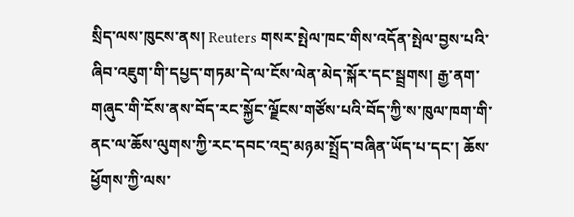སྲིད་ལས་ཁུངས་ནས། Reuters གསར་སྤེལ་ཁང་གིས་འདོན་སྤེལ་བྱས་པའི་ཞིབ་འཇུག་གི་དཔྱད་གཏམ་དེ་ལ་ངོས་ལེན་མེད་སྐོར་དང་སྦྲགས། རྒྱ་ནག་གཞུང་གི་ངོས་ནས་བོད་རང་སྐྱོང་ལྗོངས་གཙོས་པའི་བོད་ཀྱི་ས་ཁུལ་ཁག་གི་ནང་ལ་ཆོས་ལུགས་ཀྱི་རང་དབང་འདྲ་མཉམ་སྤྲོད་བཞིན་ཡོད་པ་དང་། ཆོས་ཕྱོགས་ཀྱི་ལས་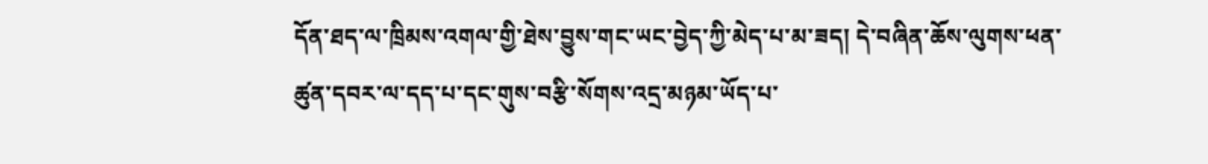དོན་ཐད་ལ་ཁྲིམས་འགལ་གྱི་ཐེས་བྱུས་གང་ཡང་བྱེད་ཀྱི་མེད་པ་མ་ཟད། དེ་བཞིན་ཆོས་ལུགས་ཕན་ཚུན་དབར་ལ་དད་པ་དང་གུས་བརྩི་སོགས་འདྲ་མཉམ་ཡོད་པ་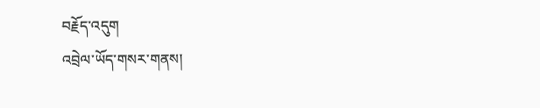བརྗོད་འདུག
འབྲེལ་ཡོད་གསར་གནས།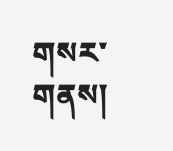གསར་གནས།